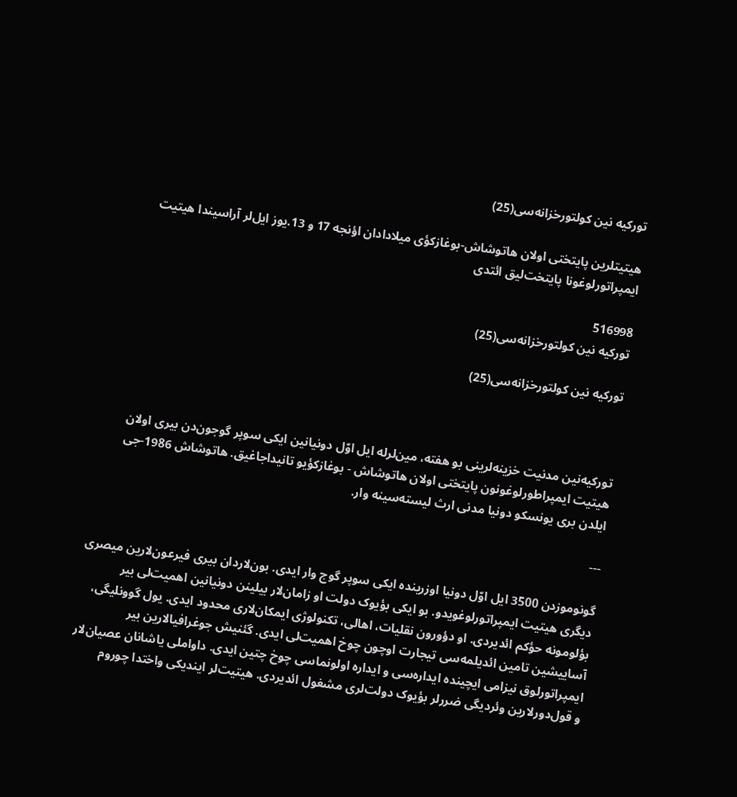تورکیه نین کولتورخزانه‌سی(25)

هیتیتلرین پایتختی اولان هاتوشاش-بوغازکؤی میلادادان اؤنجه 17 و 13.یوز ایل‌لر آراسیندا هیتیت ایمپراتورلوغونا پایتخت‌لیق ائتدی

516998
تورکیه نین کولتورخزانه‌سی(25)

تورکیه نین کولتورخزانه‌سی(25)



تورکیه‌نین مدنیت خزینه‌لرینی بو هفته، مین‌لرله ایل اوّل دونیانین ایکی سوپر گوجون‌دن بیری اولان هیتیت ایمپراطورلوغونون پایتختی اولان هاتوشاش - بوغازکؤیو تانیداجاغیق. هاتوشاش 1986-جی ایلدن بری یونسکو دونیا مدنی ارث لیسته‌سینه وار.

---

گونوموزدن 3500 ایل اوّل دونیا اوزرینده ایکی سوپر گوج وار ایدی. بون‌لاردان بیری فیرعون‌لارین میصری دیگری هیتیت ایمپراتورلوغویدو. بو ایکی بؤیوک دولت او زامان‌لار بیلینن دونیانین اهمیت‌لی بیر بؤلومونه حؤکم ائدیردی. او دؤورون نقلیات، اها‌لی، تکنولوژی ایمکان‌لاری محدود ایدی. یول گوونلیگی، آساییشین تامین ائدیلمه‌سی تیجارت اوچون چوخ اهمیت‌لی ایدی. گئنیش جوغرافیا‌لارین بیر ایمپراتورلوق نیزامی ایچینده ایداره‌سی و ایداره اولونماسی چوخ چتین ایدی. داواملی یاشانان عصیان‌لار و قول‌دورلارین وئردیگی ضررلر بؤیوک دولت‌لری مشغول ائدیردی. هیتیت‌لر ایندیکی واختدا چوروم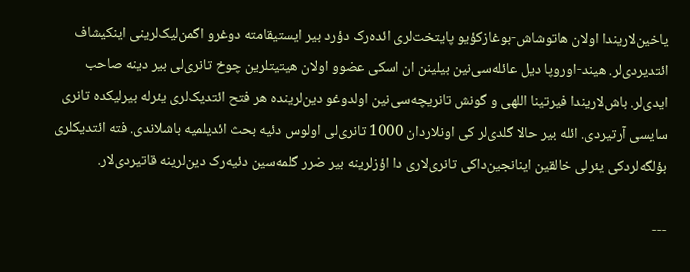یاخین‌لاریندا اولان هاتوشاش-بوغازکؤیو پایتخت‌لری ائده‌رک دؤرد بیر ایستیقامته دوغرو اگمن‌لیک‌لرینی اینکیشاف ائتدیردی‌لر. هیند-اوروپا دیل عائله‌سی‌نین بیلینن ان اسکی عضوو اولان هیتیتلرین چوخ تانری‌لی بیر دینه صاحب ایدی‌لر. باش‌لاریندا فیرتینا اللهی و گونش تانریچه‌سی‌نین اولدوغو دین‌لرینده هر فتح ائتدیک‌لری یئرله بیرلیکده تانری سایسی آرتیردی. ائله بیر حالا گلدی‌لر کی اونلاردان 1000 تانری‌لی اولوس دئیه بحث ائدیلمیه باشلاندی. فته ائتدیکلری بؤلگه‌لردکی یئرلی خالقین اینانجین‌داکی تانری‌لاری دا اؤزلرینه بیر ضرر گلمه‌سین دئیه‌رک دین‌لرینه قاتیردی‌لار.

---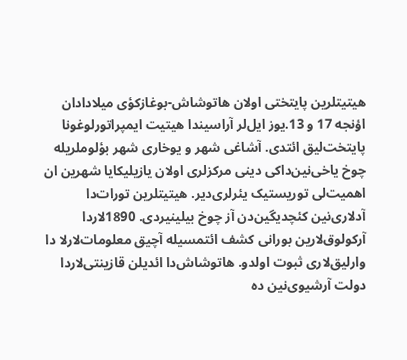هیتیتلرین پایتختی اولان هاتوشاش-بوغازکؤی میلادادان اؤنجه 17 و 13.یوز ایل‌لر آراسیندا هیتیت ایمپراتورلوغونا پایتخت‌لیق ائتدی. آشاغی شهر و یوخاری شهر بؤلوملریله چوخ یاخی‌نین‌داکی دینی مرکزلری اولان یازیلیکایا شهرین ان اهمیت‌لی توریستیک یئرلری‌دیر. هیتیتلرین تورات‌دا آدلاری‌نین کئچدیگین‌دن آز چوخ بیلینیردی. 1890لاردا آرکولوق‌لارین بورانی کشف ائتمسیله آچیق معلومات‌لارلا دا وارلیق‌لاری ثبوت اولدو. هاتوشاش‌دا ائدیلن قازینتی‌لاردا دولت آرشیوی‌نین ده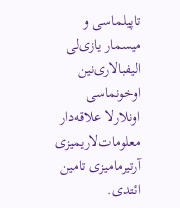تاپیلماسی و میسمار یازی‌لی الیفبا‌لاری‌نین اوخونماسی اونلارلا علاقه‌دار معلومات‌لاریمیزی آرتیرمامیزی تامین ائتدی.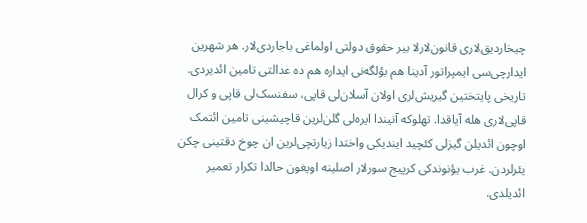چیخاردیق‌لاری قانون‌لارلا بیر حقوق دولتی اولماغی باجاردی‌لار. هر شهرین ایدارچی‌سی ایمپراتور آدینا هم بؤلگه‌نی ایداره هم ده عدالتی تامین ائدیردی. تاریخی پایتختین گیریش‌لری اولان آسلان‌لی قاپی، سفنسک‌لی قاپی و کرال قاپی‌لاری هله آیاقدا. تهلوکه آنیندا ایره‌لی گلن‌لرین قاچیشینی تامین ائتمک اوچون ائدیلن گیزلی کئچید ایندیکی واختدا زیارتچی‌لرین ان چوخ دقتینی چکن یئرلردن. غرب یؤنوندکی کرپیج سورلار اصلینه اویغون حالدا تکرار تعمیر ائدیلدی.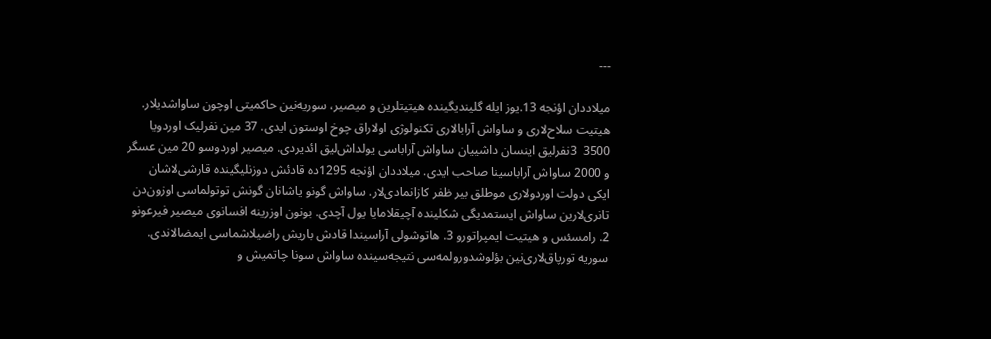---

میلاددان اؤنجه 13.یوز ایله گلیندیگینده هیتیتلرین و میصیر، سوریه‌نین حاکمیتی اوچون ساواشدیلار. هیتیت سلاح‌لاری و ساواش آرابا‌لاری تکنولوژی اولا‌راق چوخ اوستون ایدی. 37 مین نفرلیک اوردویا 3500  3نفرلیق اینسان داشییان ساواش آراباسی یولداش‌لیق ائدیردی. میصیر اوردوسو 20 مین عسگر و 2000 ساواش آراباسینا صاحب ایدی. میلاددان اؤنجه 1295ده قادئش دوزنلیگینده قارشی‌لاشان ایکی دولت اوردولاری موطلق بیر ظفر کازانمادی‌لار. ساواش گونو یاشانان گونش توتولماسی اوزون‌دن تانری‌لارین ساواش ایستمدیگی شکلینده آچیقلامایا یول آچدی. بونون اوزرینه افسانوی میصیر فیرعونو 2. رامسئس و هیتیت ایمپراتورو 3. هاتوشولی آراسیندا قادش باریش راضیلاشماسی ایمضالاندی. سوریه تورپاق‌لاری‌نین بؤلوشدورولمه‌سی نتیجه‌سینده ساواش سونا چاتمیش و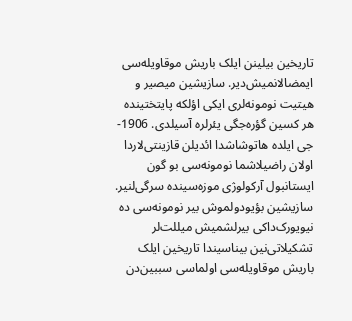تاریخین بیلینن ایلک باریش موقاویله‌سی ایمضالانمیش‌دیر. سازیشین میصیر و هیتیت نومونه‌لری ایکی اؤلکه پایتختینده هر کسین گؤره‌جگی یئرلره آسیلدی. 1906-جی ایلده هاتوشاشدا ائدیلن قازینتی‌لاردا اولان راضیلاشما نومونه‌سی بو گون ایستانبول آرکولوژی موزه‌سینده سرگی‌لنیر. سازیشین بؤیودولموش بیر نومونه‌سی ده نیویورک‌داکی بیرلشمیش میللت‌لر تشکیلاتی‌نین بیناسیندا تاریخین ایلک باریش موقاویله‌سی اولماسی سببین‌دن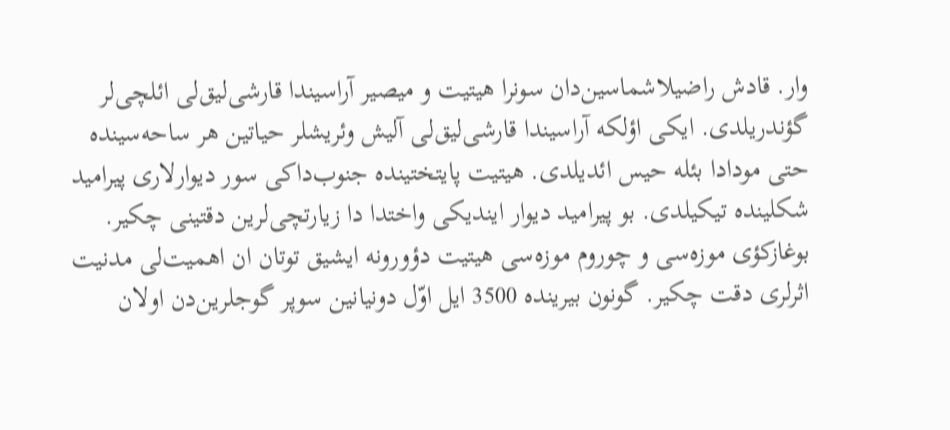وار. قادش راضیلاشماسین‌دان سونرا هیتیت و میصیر آراسیندا قارشی‌لیق‌لی ائلچی‌لر گؤندریلدی. ایکی اؤلکه آراسیندا قارشی‌لیق‌لی آلیش وئریشلر حیاتین هر ساحه‌سینده حتی مودادا بئله حیس ائدیلدی. هیتیت پایتختینده جنوب‌داکی سور دیوارلاری پیرامید شکلینده تیکیلدی. بو پیرامید دیوار ایندیکی واختدا دا زیارتچی‌لرین دقتینی چکیر. بوغازکؤی موزه‌سی و چوروم موزه‌سی هیتیت دؤورونه ایشیق توتان ان اهمیت‌لی مدنیت اثرلری دقت چکیر. گونون بیرینده 3500 ایل اوّل دونیانین سوپر گوجلرین‌دن اولان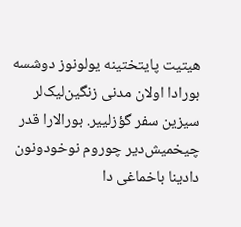هیتیت پایتختینه یولونوز دوشسه بورادا اولان مدنی زنگین‌لیک‌لر سیزین سفر گؤزلییر. بورا‌لارا قدر چیخمیش‌دیر چوروم نوخودونون دادینا باخماغی دا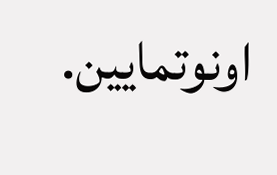اونوتمایین.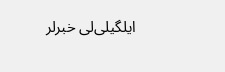ایلگیلی‌لی خبرلر